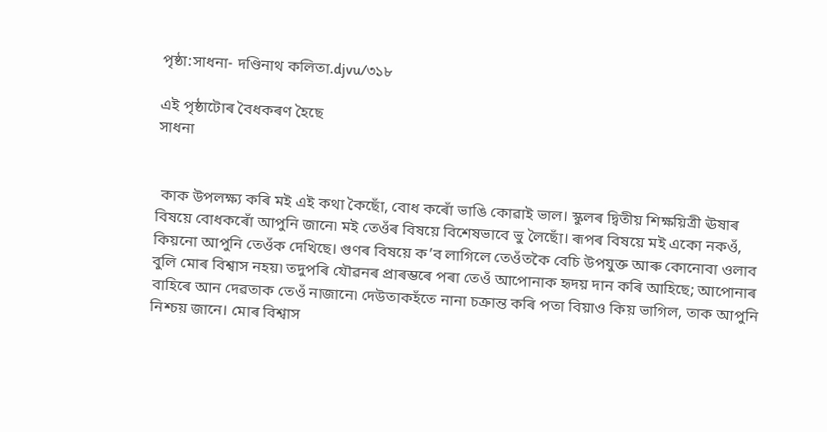পৃষ্ঠা:সাধনা- দণ্ডিনাথ কলিতা.djvu/৩১৮

এই পৃষ্ঠাটোৰ বৈধকৰণ হৈছে
সাধনা


 কাক উপলক্ষ্য কৰি মই এই কথা কৈছোঁ, বোধ কৰোঁ ভাঙি কোৱাই ভাল। স্কুলৰ দ্বিতীয় শিক্ষয়িত্ৰী ঊষাৰ বিষয়ে বোধকৰোঁ আপুনি জানে৷ মই তেওঁৰ বিষয়ে বিশেষভাবে ভু লৈছোঁ। ৰূপৰ বিষয়ে মই একো নকওঁ, কিয়নো আপুনি তেওঁক দেখিছে। গুণৰ বিষয়ে ক’ব লাগিলে তেওঁতকৈ বেচি উপযুক্ত আৰু কোনোবা ওলাব বুলি মোৰ বিশ্বাস নহয়৷ তদুপৰি যৌৱনৰ প্ৰাৰম্ভৰে পৰা তেওঁ আপোনাক হৃদয় দান কৰি আহিছে; আপোনাৰ বাহিৰে আন দেৱতাক তেওঁ নাজানে৷ দেউতাকহঁতে নানা চক্ৰান্ত কৰি পতা বিয়াও কিয় ভাগিল, তাক আপুনি নিশ্চয় জানে। মোৰ বিশ্বাস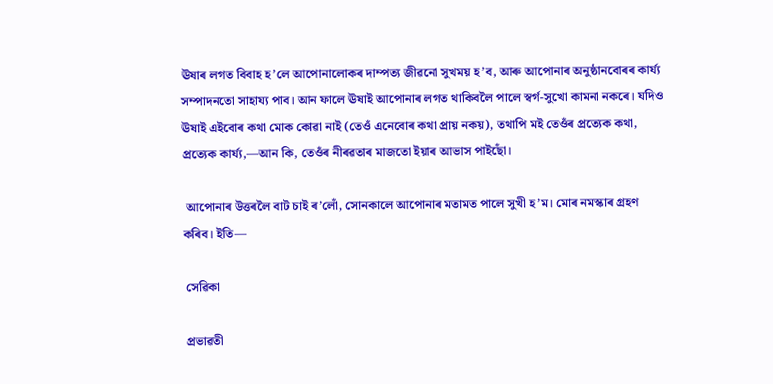ঊষাৰ লগত বিবাহ হ’লে আপোনালোকৰ দাম্পত্য জীৱনো সুখময় হ’ব, আৰু আপোনাৰ অনুষ্ঠানবোৰৰ কাৰ্য্য সম্পাদনতো সাহায্য পাব। আন ফালে ঊষাই আপোনাৰ লগত থাকিবলৈ পালে স্বৰ্গ-সুখো কামনা নকৰে। যদিও ঊষাই এইবোৰ কথা মোক কোৱা নাই (তেওঁ এনেবোৰ কথা প্ৰায় নকয়), তথাপি মই তেওঁৰ প্ৰত্যেক কথা, প্ৰত্যেক কাৰ্য্য,—আন কি, তেওঁৰ নীৰৱতাৰ মাজতো ইয়াৰ আভাস পাইছোঁ।

 আপোনাৰ উত্তৰলৈ বাট চাই ৰ’লোঁ, সোনকালে আপোনাৰ মতামত পালে সুখী হ’ম। মোৰ নমস্কাৰ গ্ৰহণ কৰিব। ইতি—

 সেৱিকা

 প্ৰভাৱতী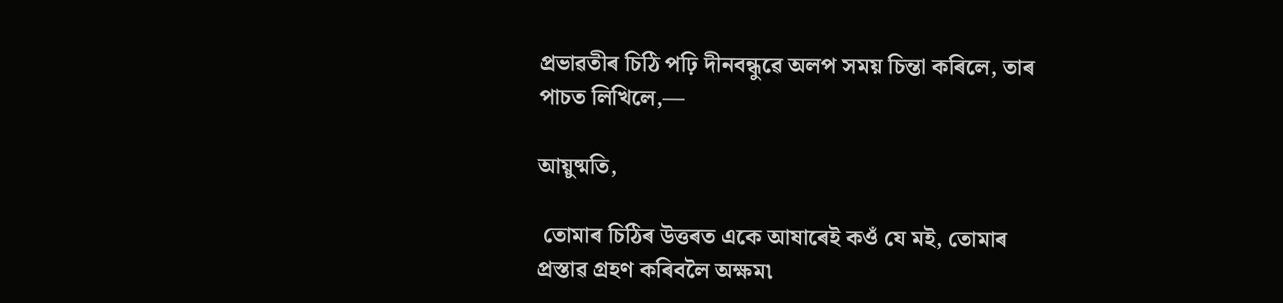প্ৰভাৱতীৰ চিঠি পঢ়ি দীনবন্ধুৱে অলপ সময় চিন্তা কৰিলে, তাৰ পাচত লিখিলে,—

আয়ুষ্মতি,

 তোমাৰ চিঠিৰ উত্তৰত একে আষাৰেই কওঁ যে মই, তোমাৰ প্ৰস্তাৱ গ্ৰহণ কৰিবলৈ অক্ষম৷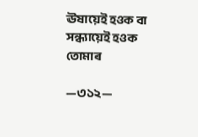ঊষায়েই হওক বা সন্ধ্যায়েই হওক তোমাৰ

—৩১২—